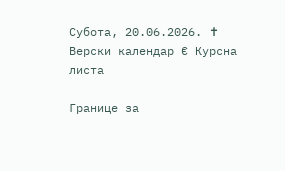Субота, 20.06.2026. ✝ Верски календар € Курсна листа

Границе за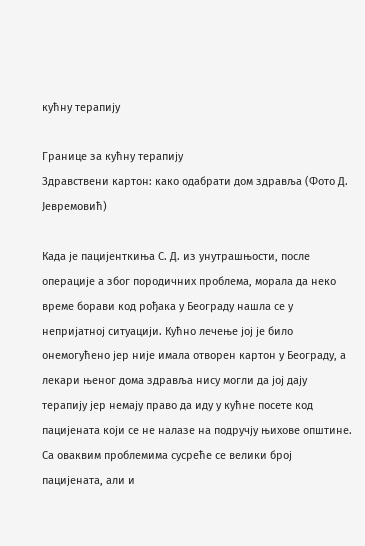кућну терапију

Границе за кућну терапију
Здравствени картон: како одабрати дом здравља (Фото Д. Јевремовић)

Када је пацијенткиња С. Д. из унутрашњости, после операције а због породичних проблема, морала да неко време борави код рођака у Београду нашла се у непријатној ситуацији. Кућно лечење јој је било онемогућено јер није имала отворен картон у Београду, а лекари њеног дома здравља нису могли да јој дају терапију јер немају право да иду у кућне посете код пацијената који се не налазе на подручју њихове општине. Са оваквим проблемима сусреће се велики број пацијената, али и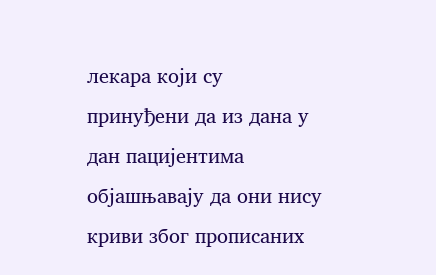лекара који су принуђени да из дана у дан пацијентима објашњавају да они нису криви због прописаних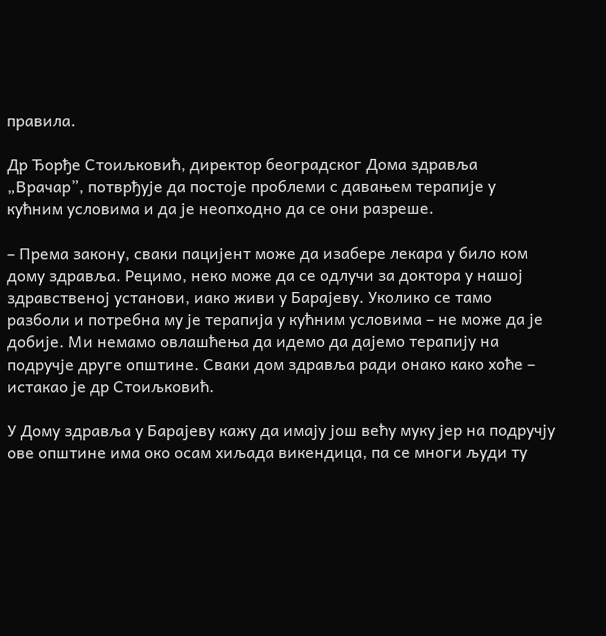правила.

Др Ђорђе Стоиљковић, директор београдског Дома здравља „Врачар”, потврђује да постоје проблеми с давањем терапије у кућним условима и да је неопходно да се они разреше.

– Према закону, сваки пацијент може да изабере лекара у било ком дому здравља. Рецимо, неко може да се одлучи за доктора у нашој здравственој установи, иако живи у Барајеву. Уколико се тамо разболи и потребна му је терапија у кућним условима – не може да је добије. Ми немамо овлашћења да идемо да дајемо терапију на подручје друге општине. Сваки дом здравља ради онако како хоће – истакао је др Стоиљковић.

У Дому здравља у Барајеву кажу да имају још већу муку јер на подручју ове општине има око осам хиљада викендица, па се многи људи ту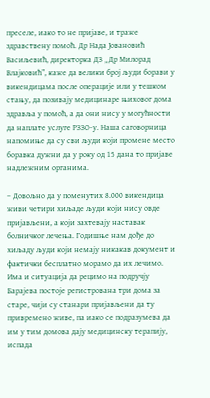преселе, иако то не пријаве, и траже здравствену помоћ. Др Нада Јовановић Васиљевић, директорка ДЗ „Др Милорад Влајковић”, каже да велики број људи борави у викендицама после операције или у тешком стању, да позивају медицинаре њиховог дома здравља у помоћ, а да они нису у могућности да наплате услуге РЗЗО-у. Наша саговорница напомиње да су сви људи који промене место боравка дужни да у року од 15 дана то пријаве надлежним органима.

– Довољно да у поменутих 8.000 викендица живи четири хиљаде људи који нису овде пријављени, а који захтевају наставак болничког лечења. Годишње нам дође до хиљаду људи који немају никакав документ и фактички бесплатно морамо да их лечимо. Има и ситуација да рецимо на подручју Барајева постоје регистрована три дома за старе, чији су станари пријављени да ту привремено живе, па иако се подразумева да им у тим домова дају медицинску терапију, испада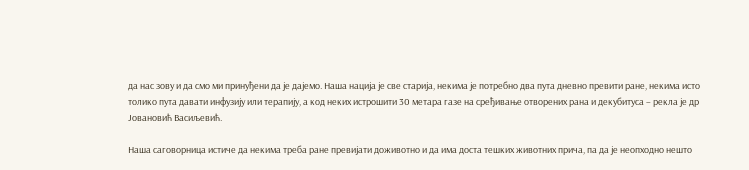да нас зову и да смо ми принуђени да је дајемо. Наша нација је све старија, некима је потребно два пута дневно превити ране, некима исто толико пута давати инфузију или терапију, а код неких истрошити 30 метара газе на сређивање отворених рана и декубитуса – рекла је др Јовановић Васиљевић.

Наша саговорница истиче да некима треба ране превијати доживотно и да има доста тешких животних прича, па да је неопходно нешто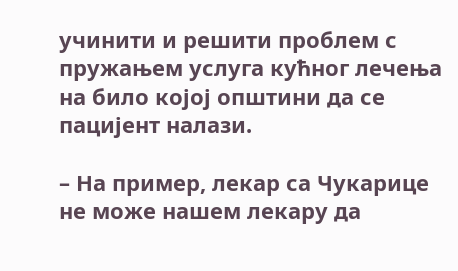учинити и решити проблем с пружањем услуга кућног лечења на било којој општини да се пацијент налази.

– На пример, лекар са Чукарице не може нашем лекару да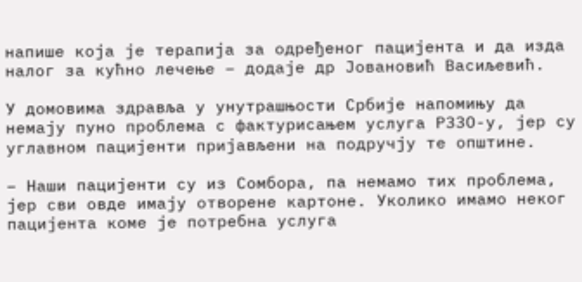напише која је терапија за одређеног пацијента и да изда налог за кућно лечење – додаје др Јовановић Васиљевић.

У домовима здравља у унутрашњости Србије напомињу да немају пуно проблема с фактурисањем услуга РЗЗО-у, јер су углавном пацијенти пријављени на подручју те општине.

– Наши пацијенти су из Сомбора, па немамо тих проблема, јер сви овде имају отворене картоне. Уколико имамо неког пацијента коме је потребна услуга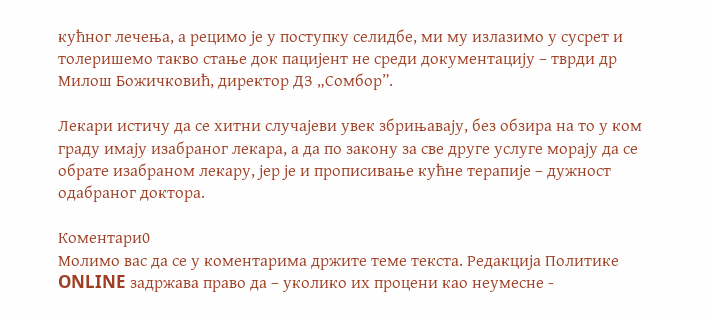кућног лечења, а рецимо је у поступку селидбе, ми му излазимо у сусрет и толеришемо такво стање док пацијент не среди документацију – тврди др Милош Божичковић, директор ДЗ „Сомбор”.

Лекари истичу да се хитни случајеви увек збрињавају, без обзира на то у ком граду имају изабраног лекара, а да по закону за све друге услуге морају да се обрате изабраном лекару, јер је и прописивање кућне терапије – дужност одабраног доктора.

Коментари0
Молимо вас да се у коментарима држите теме текста. Редакција Политике ONLINE задржава право да – уколико их процени као неумесне -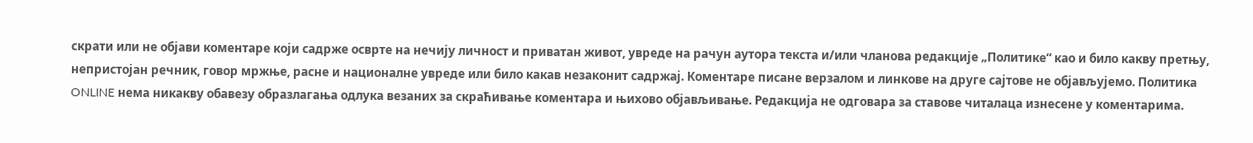скрати или не објави коментаре који садрже осврте на нечију личност и приватан живот, увреде на рачун аутора текста и/или чланова редакције „Политике“ као и било какву претњу, непристојан речник, говор мржње, расне и националне увреде или било какав незаконит садржај. Коментаре писане верзалом и линкове на друге сајтове не објављујемо. Политика ONLINE нема никакву обавезу образлагања одлука везаних за скраћивање коментара и њихово објављивање. Редакција не одговара за ставове читалаца изнесене у коментарима.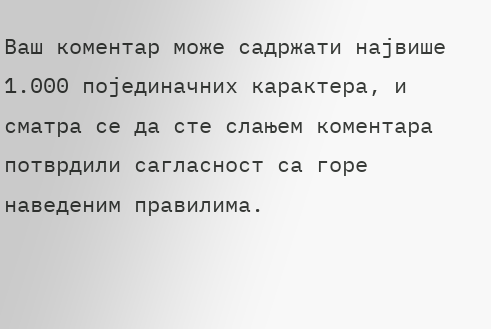Ваш коментар може садржати највише 1.000 појединачних карактера, и сматра се да сте слањем коментара потврдили сагласност са горе наведеним правилима.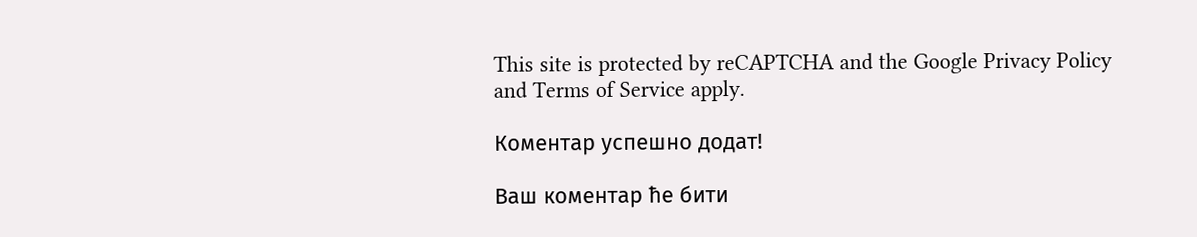This site is protected by reCAPTCHA and the Google Privacy Policy and Terms of Service apply.

Комeнтар успeшно додат!

Ваш комeнтар ћe бити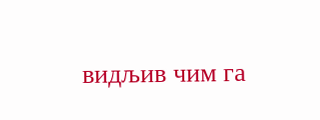видљив чим га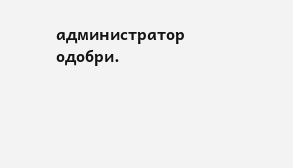администратор одобри.